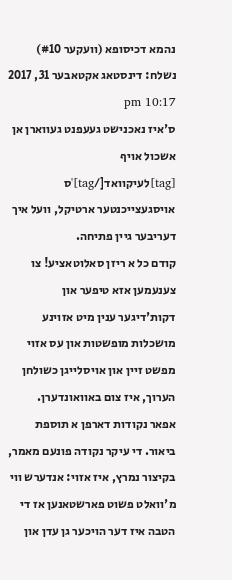נהמא דכיסופא (וועקער #10)
נשלח: דינסטאג אקטאבער 31, 2017 10:17 pm
ס'איז נאכנישט געעפנט געווארן אן אשכול אויף [tag]לעיקוואד[/tag]'ס אויסגעצייכנטער ארטיקל, וועל איך דעריבער גיין פתיחה.
קודם כל א ריזן סאלוטאציע! צו צענעמען אזא טיפער און דקות'דיגער ענין מיט אזוינע מושכלות מופשטות און עס אזוי מפשט זיין און אויסלייגן כשולחן הערוך, איז צום באוואונדערן.
אפאר נקודות דארפן א תוספת ביאור. די עיקר נקודה פונעם מאמר, בקיצור נמרץ, איז אזוי: אנדערש ווי מ'וואלט פשוט פארשטאנען אז די הטבה איז דער הויכער גן עדן און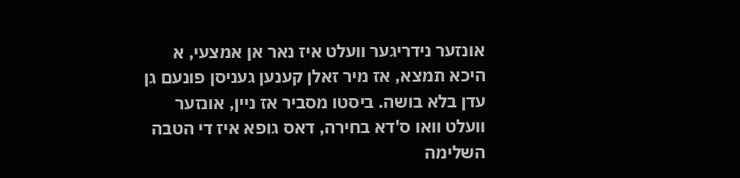אונזער נידריגער וועלט איז נאר אן אמצעי, א היכא תמצא, אז מיר זאלן קענען געניסן פונעם גן עדן בלא בושה. ביסטו מסביר אז ניין, אונזער וועלט וואו ס'דא בחירה, דאס גופא איז די הטבה השלימה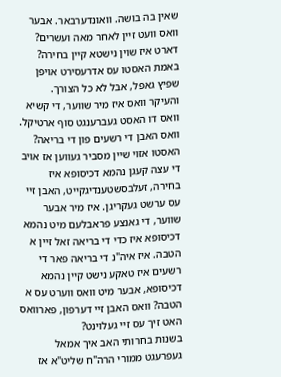שאין בה בושה. וואונדערבאר. אבער וואס וועט זיין לאחר מאה ועשרים? דארט איז שוין נישטא קיין בחירה? באמת האסטו עס אדרעסירט אויפן שפיץ גאפל, אבל לא כל הצורך.
והעיקר וואס איז מיר שווער, די קשיא וואס דו האסט געברענגט סוף ארטיקל. וואס האבן די רשעים פון די בריאה? האסטו אזוי שיין מסביר געווען אז אויב די עצה קעגן נהמא דכיסופא איז בחירה, זעלבסשטענדיגקייט, האבן זײ עס ערשט געקריגן. איז מיר אבער שווער, די גאנצע פראבלעם מיט נהמא דכיסופא איז כדי די בריאה זאל זיין א הטבה. איז איה"נ די בריאה פאר די רשעים איז טאקע נישט קיין נהמא דכיסופא, אבער מיט וואס ווערט עס א הטבה? וואס האבן זיי דערפון, פארוואס האט זיך עס זײ געלוינט?
בשנות בחרותי האב איך אמאל געפרעגט ממורי הרה"ח שליט"א אז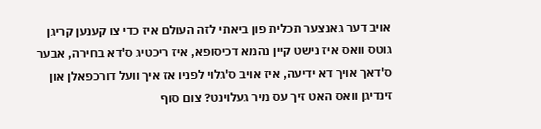אויב דער גאנצער תכלית פון ביאתי לזה העולם איז כדי צו קענען קריגן גוטס וואס איז נישט קיין נהמא דכיסופא, איז ריכטיג ס'דא בחירה, אבער ס'דאך אויך דא ידיעה, איז אויב ס'גלוי לפניו אז איך וועל דורכפאלן און זינדיגן וואס האט זיך עס מיר געלוינט? צום סוף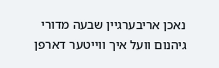נאכן אריבערגיין שבעה מדורי גיהנום וועל איך ווײטער דארפן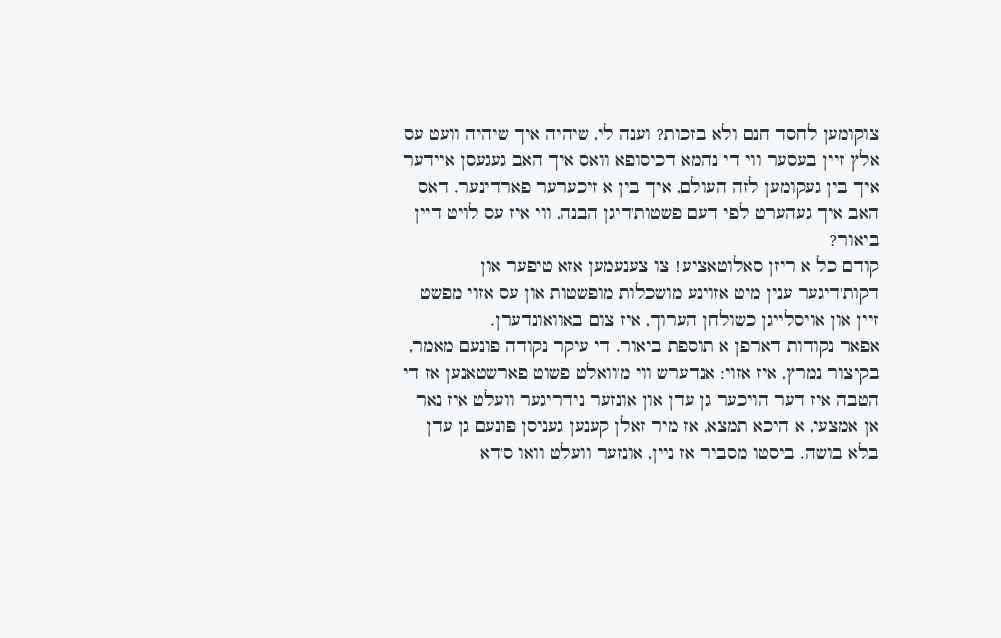צוקומען לחסד חנם ולא בזכות? וענה לי, שיהיה איך שיהיה וועט עס אלץ זיין בעסער ווי די נהמא דכיסופא וואס איך האב געגעסן איידער איך בין געקומען לזה העולם, איך בין א זיכערער פארדינער. דאס האב איך געהערט לפי דעם פשטות'דיגן הבנה, ווי איז עס לויט דיין ביאור?
קודם כל א ריזן סאלוטאציע! צו צענעמען אזא טיפער און דקות'דיגער ענין מיט אזוינע מושכלות מופשטות און עס אזוי מפשט זיין און אויסלייגן כשולחן הערוך, איז צום באוואונדערן.
אפאר נקודות דארפן א תוספת ביאור. די עיקר נקודה פונעם מאמר, בקיצור נמרץ, איז אזוי: אנדערש ווי מ'וואלט פשוט פארשטאנען אז די הטבה איז דער הויכער גן עדן און אונזער נידריגער וועלט איז נאר אן אמצעי, א היכא תמצא, אז מיר זאלן קענען געניסן פונעם גן עדן בלא בושה. ביסטו מסביר אז ניין, אונזער וועלט וואו ס'דא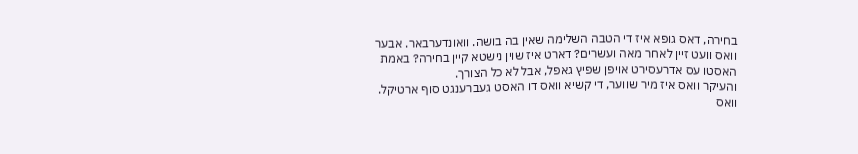בחירה, דאס גופא איז די הטבה השלימה שאין בה בושה. וואונדערבאר. אבער וואס וועט זיין לאחר מאה ועשרים? דארט איז שוין נישטא קיין בחירה? באמת האסטו עס אדרעסירט אויפן שפיץ גאפל, אבל לא כל הצורך.
והעיקר וואס איז מיר שווער, די קשיא וואס דו האסט געברענגט סוף ארטיקל. וואס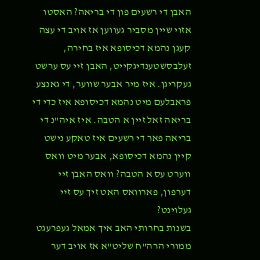האבן די רשעים פון די בריאה? האסטו אזוי שיין מסביר געווען אז אויב די עצה קעגן נהמא דכיסופא איז בחירה, זעלבסשטענדיגקייט, האבן זײ עס ערשט געקריגן. איז מיר אבער שווער, די גאנצע פראבלעם מיט נהמא דכיסופא איז כדי די בריאה זאל זיין א הטבה. איז איה"נ די בריאה פאר די רשעים איז טאקע נישט קיין נהמא דכיסופא, אבער מיט וואס ווערט עס א הטבה? וואס האבן זיי דערפון, פארוואס האט זיך עס זײ געלוינט?
בשנות בחרותי האב איך אמאל געפרעגט ממורי הרה"ח שליט"א אז אויב דער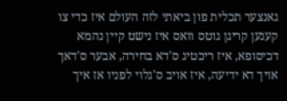גאנצער תכלית פון ביאתי לזה העולם איז כדי צו קענען קריגן גוטס וואס איז נישט קיין נהמא דכיסופא, איז ריכטיג ס'דא בחירה, אבער ס'דאך אויך דא ידיעה, איז אויב ס'גלוי לפניו אז איך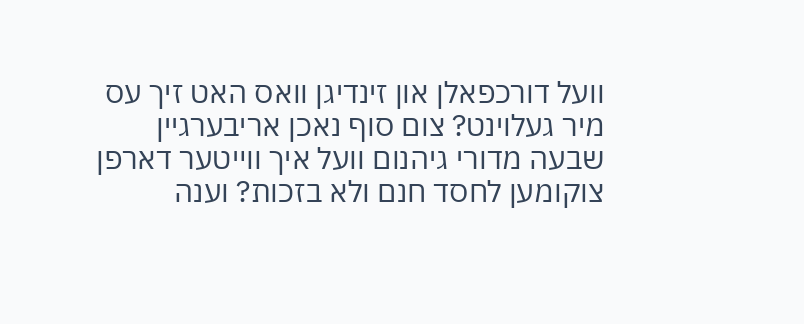וועל דורכפאלן און זינדיגן וואס האט זיך עס מיר געלוינט? צום סוף נאכן אריבערגיין שבעה מדורי גיהנום וועל איך ווײטער דארפן צוקומען לחסד חנם ולא בזכות? וענה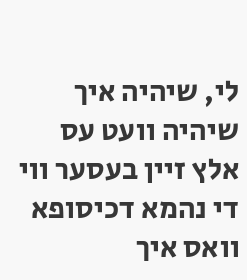לי, שיהיה איך שיהיה וועט עס אלץ זיין בעסער ווי די נהמא דכיסופא וואס איך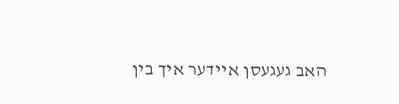האב געגעסן איידער איך בין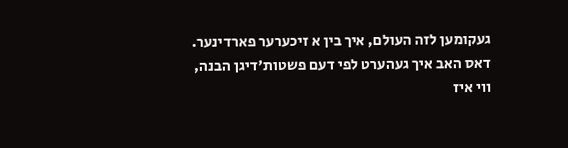געקומען לזה העולם, איך בין א זיכערער פארדינער. דאס האב איך געהערט לפי דעם פשטות'דיגן הבנה, ווי איז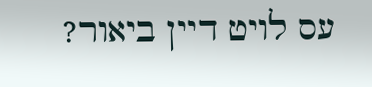עס לויט דיין ביאור?